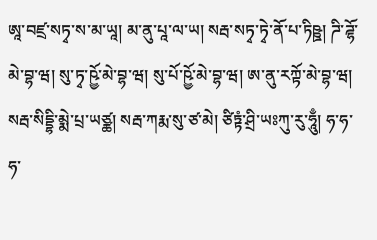ཨཱ་བཛྲ་སཏྭ་ས་མ་ཡཱ། མ་ནུ་པཱ་ལ་ཡ། སརྦ་སཏྭ་ཏྭེ་ནོ་པ་ཏིཥྛ། ཌི་ཌྷོ་མེ་བྷ་ཝ། སུ་ཏྭ་ཥྱོ་མེ་བྷ་ཝ། སུ་པོ་ཥྱོ་མེ་བྷ་ཝ། ཨ་ནུ་རཀྟོ་མེ་བྷ་ཝ། སརྦ་སིདྡྷི་མྨེ་པྲ་ཡཙྪ། སརྦ་ཀརྨ་སུ་ཙ་མེ། ཙིཏྟཾ་ཤྲི་ཡཿཀུ་རུ་ཧཱུྃ། ཧ་ཧ་ཧ་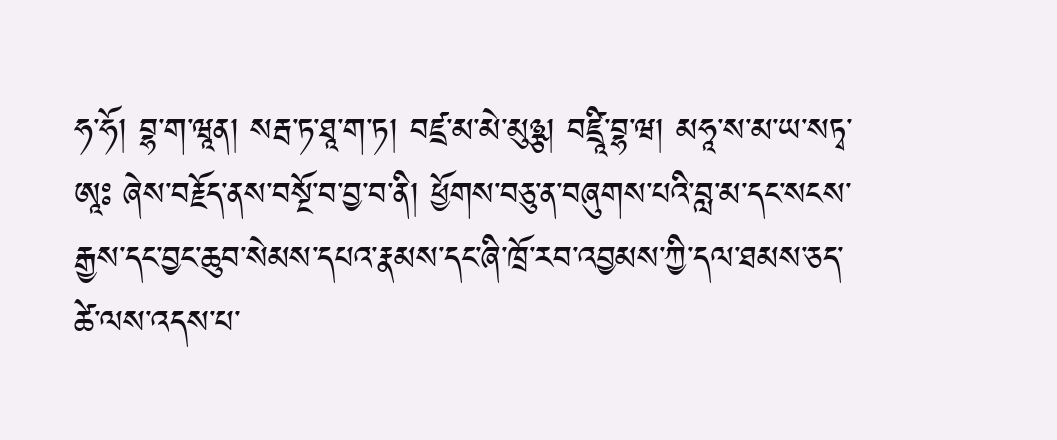ཧ་ཧོ། བྷ་ག་ཝཱན། སརྦ་ཏ་ཐཱ་ག་ཏ། བཛྲ་མ་མེ་མུཉྩ། བཛྲཱི་བྷ་ཝ། མཧཱ་ས་མ་ཡ་སཏྭ་ཨཱཿ ཞེས་བརྗོད་ནས་བསྔོ་བ་བྱ་བ་ནི། ཕྱོགས་བཅུ་ན་བཞུགས་པའི་བླ་མ་དང་སངས་རྒྱས་དང་བྱང་ཆུབ་སེམས་དཔའ་རྣམས་དང་ཞི་ཁྲོ་རབ་འབྱམས་ཀྱི་དལ་ཐམས་ཅད་ཚེ་ལས་འདས་པ་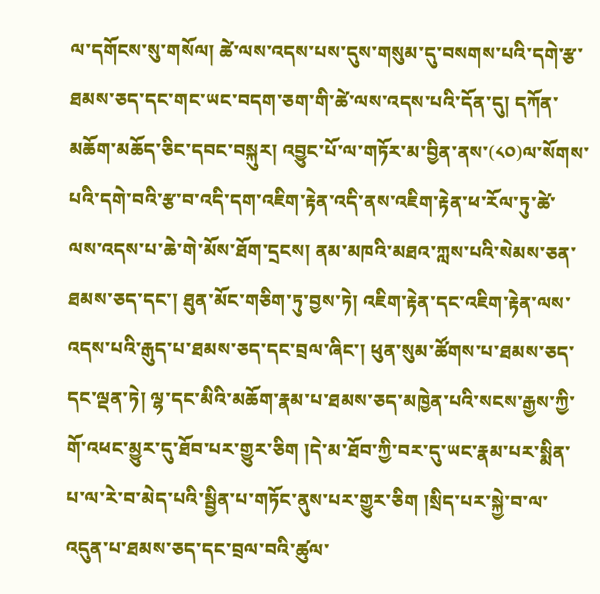ལ་དགོངས་སུ་གསོལ། ཚེ་ལས་འདས་པས་དུས་གསུམ་དུ་བསགས་པའི་དགེ་རྩ་ཐམས་ཅད་དང་གང་ཡང་བདག་ཅག་གི་ཚེ་ལས་འདས་པའི་དོན་དུ། དཀོན་མཆོག་མཆོད་ཅིང་དབང་བསྐུར། འབྱུང་པོ་ལ་གཏོར་མ་བྱིན་ནས་(༨༠)ལ་སོགས་པའི་དགེ་བའི་རྩ་བ་འདི་དག་འཇིག་རྟེན་འདི་ནས་འཇིག་རྟེན་ཕ་རོལ་ཏུ་ཚེ་ལས་འདས་པ་ཆེ་གེ་མོས་ཐོག་དྲངས། ནམ་མཁའི་མཐའ་ཀླས་པའི་སེམས་ཅན་ཐམས་ཅད་དང་། ཐུན་མོང་གཅིག་ཏུ་བྱས་ཏེ། འཇིག་རྟེན་དང་འཇིག་རྟེན་ལས་འདས་པའི་རྒུད་པ་ཐམས་ཅད་དང་བྲལ་ཞིང་། ཕུན་སུམ་ཚོགས་པ་ཐམས་ཅད་དང་ལྡན་ཏེ། ལྷ་དང་མིའི་མཆོག་རྣམ་པ་ཐམས་ཅད་མཁྱེན་པའི་སངས་རྒྱས་ཀྱི་གོ་འཕང་མྱུར་དུ་ཐོབ་པར་གྱུར་ཅིག །དེ་མ་ཐོབ་ཀྱི་བར་དུ་ཡང་རྣམ་པར་སྨིན་པ་ལ་རེ་བ་མེད་པའི་སྦྱིན་པ་གཏོང་ནུས་པར་གྱུར་ཅིག །སྲིད་པར་སྐྱེ་བ་ལ་འདུན་པ་ཐམས་ཅད་དང་བྲལ་བའི་ཚུལ་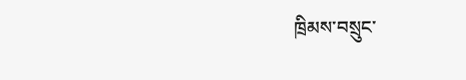ཁྲིམས་བསྲུང་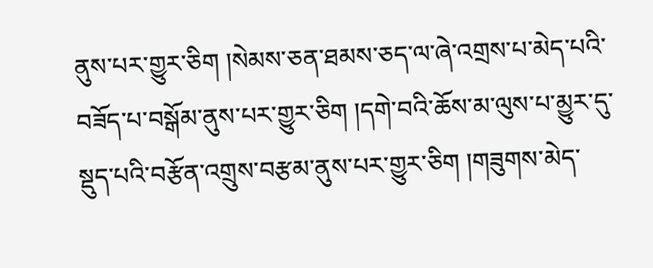ནུས་པར་གྱུར་ཅིག །སེམས་ཅན་ཐམས་ཅད་ལ་ཞེ་འགྲས་པ་མེད་པའི་བཟོད་པ་བསྒོམ་ནུས་པར་གྱུར་ཅིག །དགེ་བའི་ཆོས་མ་ལུས་པ་མྱུར་དུ་སྡུད་པའི་བརྩོན་འགྲུས་བརྩམ་ནུས་པར་གྱུར་ཅིག །གཟུགས་མེད་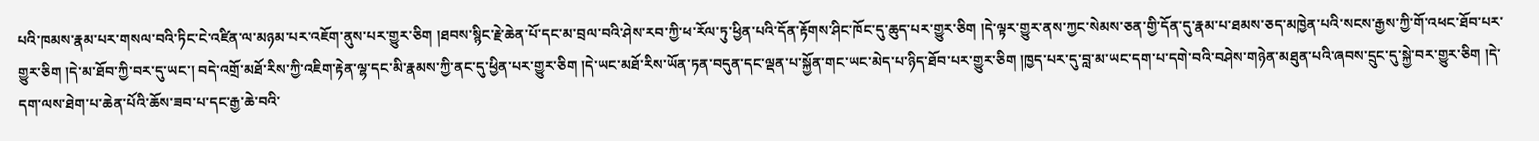པའི་ཁམས་རྣམ་པར་གསལ་བའི་ཏིང་ངེ་འཛིན་ལ་མཉམ་པར་འཇོག་ནུས་པར་གྱུར་ཅིག །ཐབས་སྙིང་རྗེ་ཆེན་པོ་དང་མ་བྲལ་བའི་ཤེས་རབ་ཀྱི་ཕ་རོལ་ཏུ་ཕྱིན་པའི་དོན་རྟོགས་ཤིང་ཁོང་དུ་ཆུད་པར་གྱུར་ཅིག །དེ་ལྟར་གྱུར་ནས་ཀྱང་སེམས་ཅན་གྱི་དོན་དུ་རྣམ་པ་ཐམས་ཅད་མཁྱེན་པའི་སངས་རྒྱས་ཀྱི་གོ་འཕང་ཐོབ་པར་གྱུར་ཅིག །དེ་མ་ཐོབ་ཀྱི་བར་དུ་ཡང་། བདེ་འགྲོ་མཐོ་རིས་ཀྱི་འཇིག་རྟེན་ལྷ་དང་མི་རྣམས་ཀྱི་ནང་དུ་ཕྱིན་པར་གྱུར་ཅིག །དེ་ཡང་མཐོ་རིས་ཡོན་ཏན་བདུན་དང་ལྡན་པ་སྐྱོན་གང་ཡང་མེད་པ་ཉིད་ཐོབ་པར་གྱུར་ཅིག །ཁྱད་པར་དུ་བླ་མ་ཡང་དག་པ་དགེ་བའི་བཤེས་གཉེན་མཐུན་པའི་ཞབས་དྲུང་དུ་སྐྱེ་བར་གྱུར་ཅིག །དེ་དག་ལས་ཐེག་པ་ཆེན་པོའི་ཆོས་ཟབ་པ་དང་རྒྱ་ཆེ་བའི་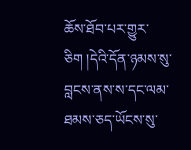ཆོས་ཐོབ་པར་གྱུར་ཅིག །དེའི་དོན་ཉམས་སུ་བླངས་ནས་ས་དང་ལམ་ཐམས་ཅད་ཡོངས་སུ་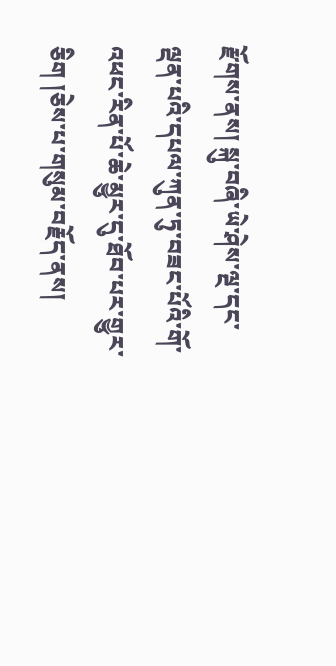རྫོགས་ནས། སྐུ་བཞི་ཡེ་ཤེས་ལྔ་དང་ལྡན་པའི་དཔལ་ཀུན་ཏུ་བཟང་པོའི་གོ་འཕང་རིན་པོ་ཆེ་མྱུར་དུ་ཐོབ་པར་གྱུར་ཅིག །ཅེས་པ་གསུམ་བརྗོད་ནས།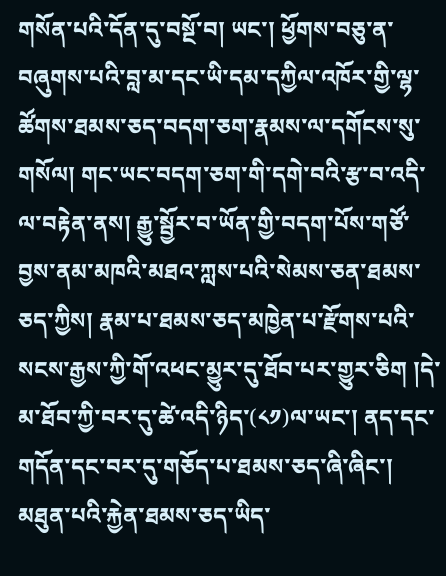གསོན་པའི་དོན་དུ་བསྔོ་བ། ཡང་། ཕྱོགས་བཅུ་ན་བཞུགས་པའི་བླ་མ་དང་ཡི་དམ་དཀྱིལ་འཁོར་གྱི་ལྷ་ཚོགས་ཐམས་ཅད་བདག་ཅག་རྣམས་ལ་དགོངས་སུ་གསོལ། གང་ཡང་བདག་ཅག་གི་དགེ་བའི་རྩ་བ་འདི་ལ་བརྟེན་ནས། རྒྱུ་སྦྱོར་བ་ཡོན་གྱི་བདག་པོས་གཙོ་བྱས་ནམ་མཁའི་མཐའ་ཀླས་པའི་སེམས་ཅན་ཐམས་ཅད་ཀྱིས། རྣམ་པ་ཐམས་ཅད་མཁྱེན་པ་རྫོགས་པའི་སངས་རྒྱས་ཀྱི་གོ་འཕང་མྱུར་དུ་ཐོབ་པར་གྱུར་ཅིག །དེ་མ་ཐོབ་ཀྱི་བར་དུ་ཚེ་འདི་ཉིད་(༨༡)ལ་ཡང་། ནད་དང་གདོན་དང་བར་དུ་གཅོད་པ་ཐམས་ཅད་ཞི་ཞིང་། མཐུན་པའི་རྐྱེན་ཐམས་ཅད་ཡིད་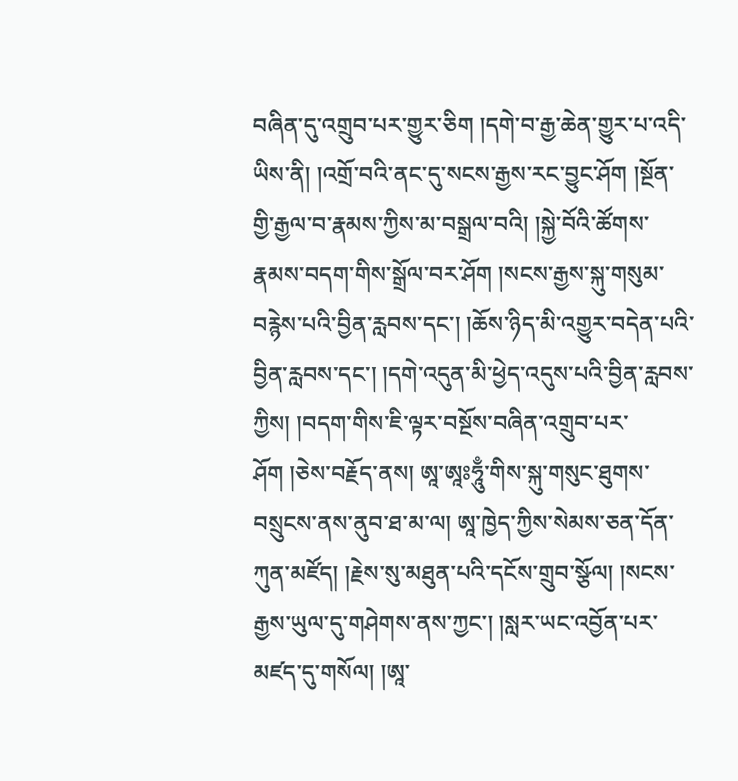བཞིན་དུ་འགྲུབ་པར་གྱུར་ཅིག །དགེ་བ་རྒྱ་ཆེན་གྱུར་པ་འདི་ཡིས་ནི། །འགྲོ་བའི་ནང་དུ་སངས་རྒྱས་རང་བྱུང་ཤོག །སྔོན་གྱི་རྒྱལ་བ་རྣམས་ཀྱིས་མ་བསྒྲལ་བའི། །སྐྱེ་བོའི་ཚོགས་རྣམས་བདག་གིས་སྒྲོལ་བར་ཤོག །སངས་རྒྱས་སྐུ་གསུམ་བརྙེས་པའི་བྱིན་རླབས་དང་། །ཆོས་ཉིད་མི་འགྱུར་བདེན་པའི་བྱིན་རླབས་དང་། །དགེ་འདུན་མི་ཕྱེད་འདུས་པའི་བྱིན་རླབས་ཀྱིས། །བདག་གིས་ཇི་ལྟར་བསྔོས་བཞིན་འགྲུབ་པར་ཤོག །ཅེས་བརྗོད་ནས། ཨཱ་ཨཱཿཧཱུྃ་གིས་སྐུ་གསུང་ཐུགས་བསྲུངས་ནས་ནུབ་ཐ་མ་ལ། ཨཱ་ཁྱེད་ཀྱིས་སེམས་ཅན་དོན་ཀུན་མཛོད། །རྗེས་སུ་མཐུན་པའི་དངོས་གྲུབ་སྩོལ། །སངས་རྒྱས་ཡུལ་དུ་གཤེགས་ནས་ཀྱང་། །སླར་ཡང་འབྱོན་པར་མཛད་དུ་གསོལ། །ཨཱ་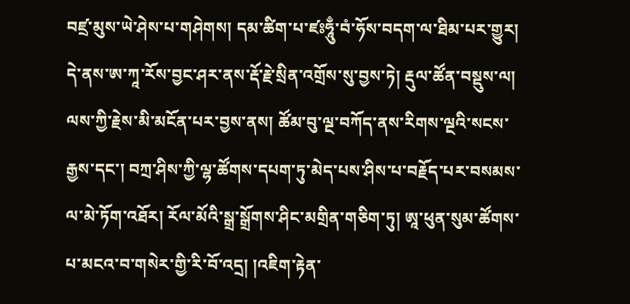བཛྲ་མུས་ཡེ་ཤེས་པ་གཤེགས། དམ་ཚིག་པ་ཛཿཧཱུྃ་བཾ་ཧོས་བདག་ལ་ཐིམ་པར་གྱུར། དེ་ནས་ཨ་ཀཱ་རོས་བྱང་ཤར་ནས་རྡོ་རྗེ་སྲིན་འགྲོས་སུ་བྱས་ཏེ། རྡུལ་ཚོན་བསྡུས་ལ། ལས་ཀྱི་རྗེས་མི་མངོན་པར་བྱས་ནས། ཚོམ་བུ་ལྔ་བཀོད་ནས་རིགས་ལྔའི་སངས་རྒྱས་དང་། བཀྲ་ཤིས་ཀྱི་ལྷ་ཚོགས་དཔག་ཏུ་མེད་པས་ཤིས་པ་བརྗོད་པར་བསམས་ལ་མེ་ཏོག་འཐོར། རོལ་མོའི་སྒྲ་སྒྲོགས་ཤིང་མགྲིན་གཅིག་ཏུ། ཨཱ་ཕུན་སུམ་ཚོགས་པ་མངའ་བ་གསེར་གྱི་རི་བོ་འདྲ། །འཇིག་རྟེན་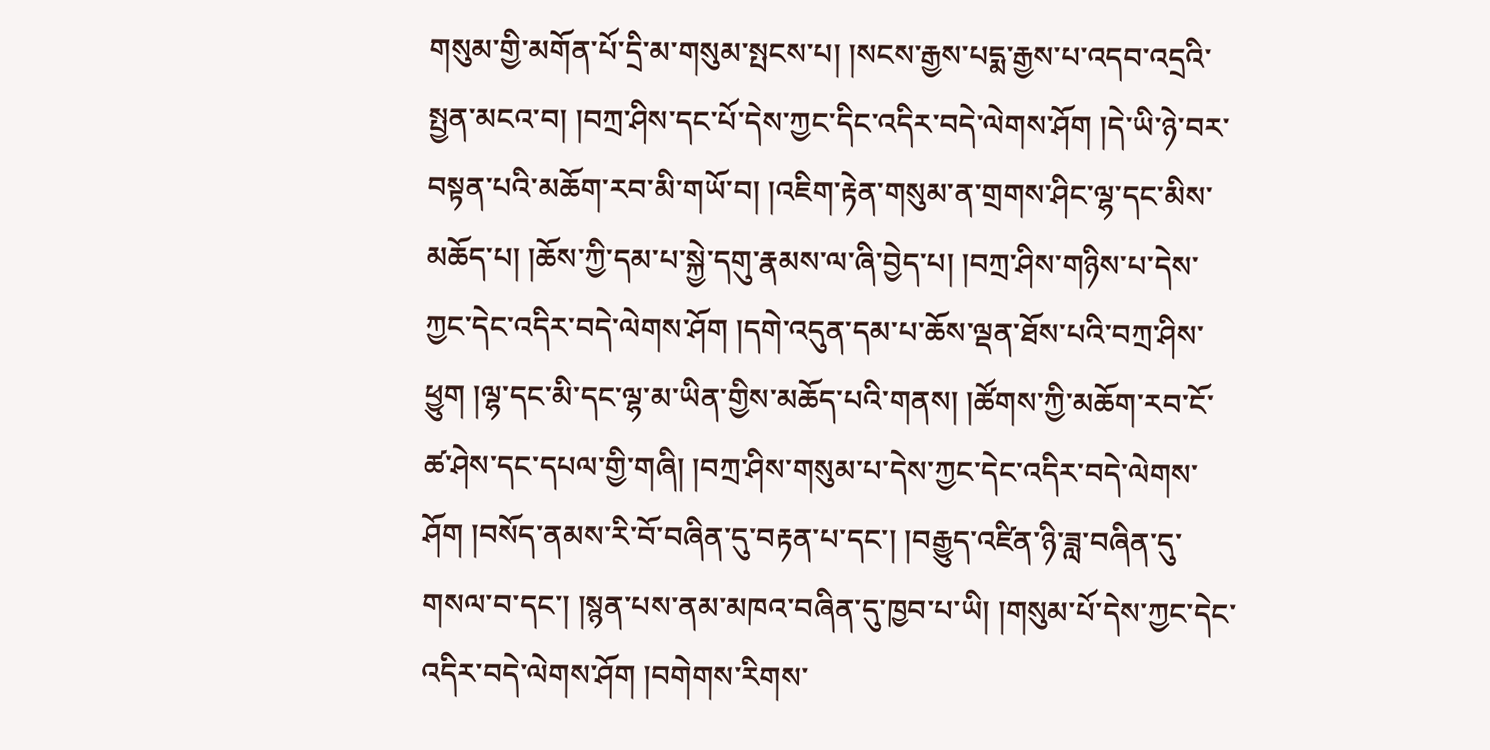གསུམ་གྱི་མགོན་པོ་དྲི་མ་གསུམ་སྤངས་པ། །སངས་རྒྱས་པདྨ་རྒྱས་པ་འདབ་འདྲའི་སྤྱན་མངའ་བ། །བཀྲ་ཤིས་དང་པོ་དེས་ཀྱང་དིང་འདིར་བདེ་ལེགས་ཤོག །དེ་ཡི་ཉེ་བར་བསྟན་པའི་མཆོག་རབ་མི་གཡོ་བ། །འཇིག་རྟེན་གསུམ་ན་གྲགས་ཤིང་ལྷ་དང་མིས་མཆོད་པ། །ཆོས་ཀྱི་དམ་པ་སྐྱེ་དགུ་རྣམས་ལ་ཞི་བྱེད་པ། །བཀྲ་ཤིས་གཉིས་པ་དེས་ཀྱང་དེང་འདིར་བདེ་ལེགས་ཤོག །དགེ་འདུན་དམ་པ་ཆོས་ལྡན་ཐོས་པའི་བཀྲ་ཤིས་ཕྱུག །ལྷ་དང་མི་དང་ལྷ་མ་ཡིན་གྱིས་མཆོད་པའི་གནས། །ཚོགས་ཀྱི་མཆོག་རབ་ངོ་ཚ་ཤེས་དང་དཔལ་གྱི་གཞི། །བཀྲ་ཤིས་གསུམ་པ་དེས་ཀྱང་དེང་འདིར་བདེ་ལེགས་ཤོག །བསོད་ནམས་རི་བོ་བཞིན་དུ་བརྟན་པ་དང་། །བརྒྱུད་འཛིན་ཉི་ཟླ་བཞིན་དུ་གསལ་བ་དང་། །སྙན་པས་ནམ་མཁའ་བཞིན་དུ་ཁྱབ་པ་ཡི། །གསུམ་པོ་དེས་ཀྱང་དེང་འདིར་བདེ་ལེགས་ཤོག །བགེགས་རིགས་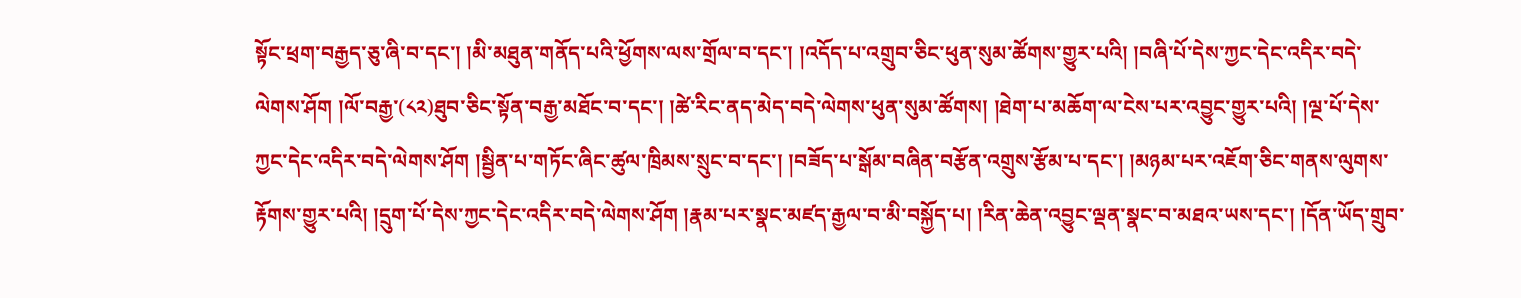སྟོང་ཕྲག་བརྒྱད་ཅུ་ཞི་བ་དང་། །མི་མཐུན་གནོད་པའི་ཕྱོགས་ལས་གྲོལ་བ་དང་། །འདོད་པ་འགྲུབ་ཅིང་ཕུན་སུམ་ཚོགས་གྱུར་པའི། །བཞི་པོ་དེས་ཀྱང་དེང་འདིར་བདེ་ལེགས་ཤོག །ལོ་བརྒྱ་(༨༢)ཐུབ་ཅིང་སྟོན་བརྒྱ་མཐོང་བ་དང་། །ཚེ་རིང་ནད་མེད་བདེ་ལེགས་ཕུན་སུམ་ཚོགས། །ཐེག་པ་མཆོག་ལ་ངེས་པར་འབྱུང་གྱུར་པའི། །ལྔ་པོ་དེས་ཀྱང་དེང་འདིར་བདེ་ལེགས་ཤོག །སྦྱིན་པ་གཏོང་ཞིང་ཚུལ་ཁྲིམས་སྲུང་བ་དང་། །བཟོད་པ་སྒོམ་བཞིན་བརྩོན་འགྲུས་རྩོམ་པ་དང་། །མཉམ་པར་འཇོག་ཅིང་གནས་ལུགས་རྟོགས་གྱུར་པའི། །དྲུག་པོ་དེས་ཀྱང་དེང་འདིར་བདེ་ལེགས་ཤོག །རྣམ་པར་སྣང་མཛད་རྒྱལ་བ་མི་བསྐྱོད་པ། །རིན་ཆེན་འབྱུང་ལྡན་སྣང་བ་མཐའ་ཡས་དང་། །དོན་ཡོད་གྲུབ་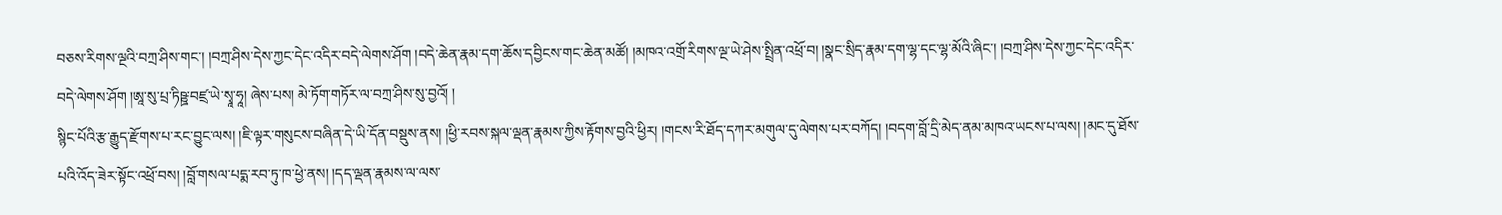བཅས་རིགས་ལྔའི་བཀྲ་ཤིས་གང་། །བཀྲ་ཤིས་དེས་ཀྱང་དེང་འདིར་བདེ་ལེགས་ཤོག །བདེ་ཆེན་རྣམ་དག་ཆོས་དབྱིངས་གང་ཆེན་མཚོ། །མཁའ་འགྲོ་རིགས་ལྔ་ཡེ་ཤེས་སྤྲིན་འཕྲོ་བ། །སྣང་སྲིད་རྣམ་དག་ལྷ་དང་ལྷ་མོའི་ཞིང་། །བཀྲ་ཤིས་དེས་ཀྱང་དེང་འདིར་བདེ་ལེགས་ཤོག །ཨཱ་སུ་པྲ་ཏིཥྛ་བཛྲ་ཡེ་སྭཱ་ཧཱ། ཞེས་པས། མེ་ཏོག་གཏོར་ལ་བཀྲ་ཤིས་སུ་བྱའོ། །
སྙིང་པོའི་རྩ་རྒྱུད་རྫོགས་པ་རང་བྱུང་ལས། །ཇི་ལྟར་གསུངས་བཞིན་དེ་ཡི་དོན་བསྡུས་ནས། །ཕྱི་རབས་སྐལ་ལྡན་རྣམས་ཀྱིས་རྟོགས་བྱའི་ཕྱིར། །གངས་རི་ཐོད་དཀར་མགུལ་དུ་ལེགས་པར་བཀོད། །བདག་བློ་དྲི་མེད་ནམ་མཁའ་ཡངས་པ་ལས། །མང་དུ་ཐོས་པའི་འོད་ཟེར་སྟོང་འཕྲོ་བས། །བློ་གསལ་པདྨ་རབ་ཏུ་ཁ་ཕྱེ་ནས། །དད་ལྡན་རྣམས་ལ་ལས་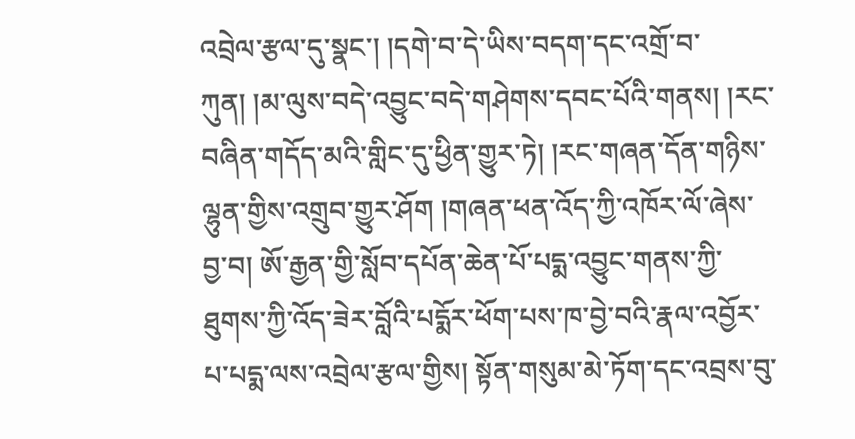འབྲེལ་རྩལ་དུ་སྣང་། །དགེ་བ་དེ་ཡིས་བདག་དང་འགྲོ་བ་ཀུན། །མ་ལུས་བདེ་འབྱུང་བདེ་གཤེགས་དབང་པོའི་གནས། །རང་བཞིན་གདོད་མའི་གླིང་དུ་ཕྱིན་གྱུར་ཏེ། །རང་གཞན་དོན་གཉིས་ལྷུན་གྱིས་འགྲུབ་གྱུར་ཤོག །གཞན་ཕན་འོད་ཀྱི་འཁོར་ལོ་ཞེས་བྱ་བ། ཨོ་རྒྱན་གྱི་སློབ་དཔོན་ཆེན་པོ་པདྨ་འབྱུང་གནས་ཀྱི་ཐུགས་ཀྱི་འོད་ཟེར་བློའི་པདྨོར་ཕོག་པས་ཁ་བྱེ་བའི་རྣལ་འབྱོར་པ་པདྨ་ལས་འབྲེལ་རྩལ་གྱིས། སྟོན་གསུམ་མེ་ཏོག་དང་འབྲས་བུ་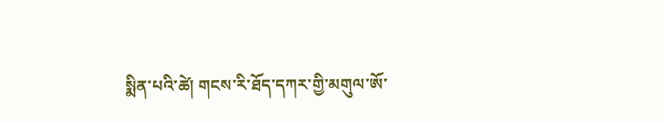སྨིན་པའི་ཚེ། གངས་རི་ཐོད་དཀར་གྱི་མགུལ་ཨོ་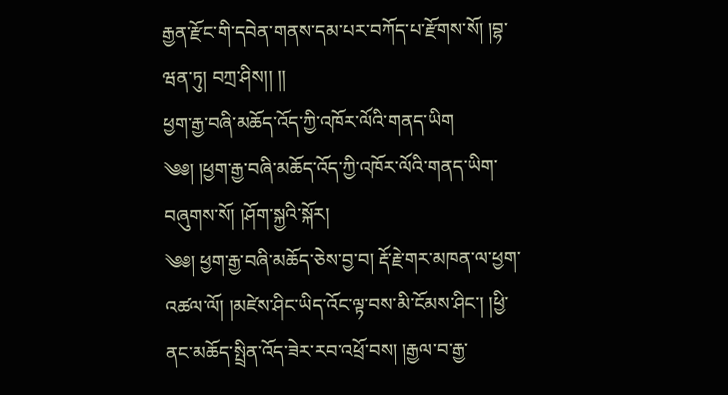རྒྱན་རྫོང་གི་དབེན་གནས་དམ་པར་བཀོད་པ་རྫོགས་སོ། །བྷ་ཝན་ཏུ། བཀྲ་ཤིས།། །།
ཕྱག་རྒྱ་བཞི་མཆོད་འོད་ཀྱི་འཁོར་ལོའི་གནད་ཡིག
༄༅། །ཕྱག་རྒྱ་བཞི་མཆོད་འོད་ཀྱི་འཁོར་ལོའི་གནད་ཡིག་བཞུགས་སོ། །ཤོག་སྐྱའི་སྐོར།
༄༅། ཕྱག་རྒྱ་བཞི་མཆོད་ཅེས་བྱ་བ། རྡོ་རྗེ་གར་མཁན་ལ་ཕྱག་འཚལ་ལོ། །མཛེས་ཤིང་ཡིད་འོང་ལྟ་བས་མི་ངོམས་ཤིང་། །ཕྱི་ནང་མཆོད་སྤྲིན་འོད་ཟེར་རབ་འཕྲོ་བས། །རྒྱལ་བ་རྒྱ་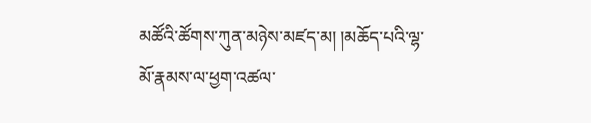མཚོའི་ཚོགས་ཀུན་མཉེས་མཛད་མ། །མཆོད་པའི་ལྷ་མོ་རྣམས་ལ་ཕྱག་འཚལ་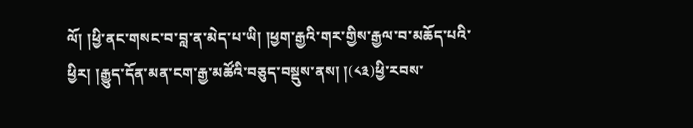ལོ། །ཕྱི་ནང་གསང་བ་བླ་ན་མེད་པ་ཡི། །ཕྱག་རྒྱའི་གར་གྱིས་རྒྱལ་བ་མཆོད་པའི་ཕྱིར། །རྒྱུད་དོན་མན་ངག་རྒྱ་མཚོའི་བཅུད་བསྡུས་ནས། །(༨༣)ཕྱི་རབས་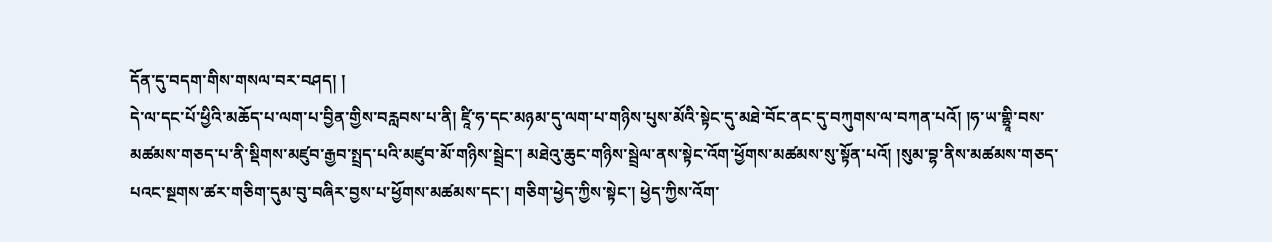དོན་དུ་བདག་གིས་གསལ་བར་བཤད། །
དེ་ལ་དང་པོ་ཕྱིའི་མཆོད་པ་ལག་པ་བྱིན་གྱིས་བརླབས་པ་ནི། ཛཱི་ཧ་དང་མཉམ་དུ་ལག་པ་གཉིས་པུས་མོའི་སྟེང་དུ་མཐེ་བོང་ནང་དུ་བཀུགས་ལ་བཀན་པའོ། །ཧ་ཡ་གྷྲཱི་བས་མཚམས་གཅད་པ་ནི་སྡིགས་མཛུབ་རྒྱབ་སྤྲད་པའི་མཛུབ་མོ་གཉིས་སྦྲེང་། མཐེའུ་ཆུང་གཉིས་སྦྲེལ་ནས་སྟེང་འོག་ཕྱོགས་མཚམས་སུ་སྟོན་པའོ། །སུམ་བྷ་ནིས་མཚམས་གཅད་པའང་སྔགས་ཚར་གཅིག་དུམ་བུ་བཞིར་བྱས་པ་ཕྱོགས་མཚམས་དང་། གཅིག་ཕྱེད་ཀྱིས་སྟེང་། ཕྱེད་ཀྱིས་འོག་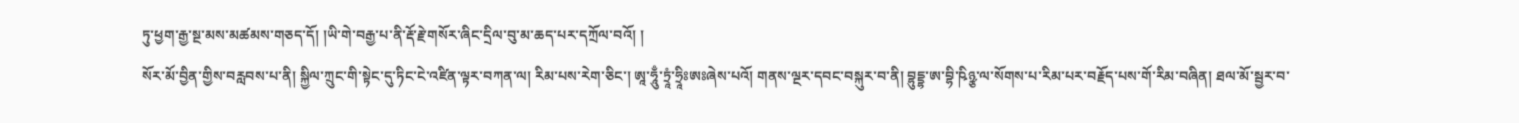ཏུ་ཕྱག་རྒྱ་སྔ་མས་མཚམས་གཅད་དོ། །ཡི་གེ་བརྒྱ་པ་ནི་རྡོ་རྗེ་གསོར་ཞིང་དྲིལ་བུ་མ་ཆད་པར་དཀྲོལ་བའོ། །
སོར་མོ་བྱིན་གྱིས་བརླབས་པ་ནི། སྐྱིལ་ཀྲུང་གི་སྟེང་དུ་ཏིང་ངེ་འཛིན་ལྟར་བཀན་ལ། རིམ་པས་རེག་ཅིང་། ཨཱ་ཧཱུྃ་ཏྲཱཾ་ཧྲཱིཿཨཿཞེས་པའོ། གནས་ལྔར་དབང་བསྐུར་བ་ནི། བྷུདྡྷ་ཨ་བྷི་ཥིཉྩ་ལ་སོགས་པ་རིམ་པར་བརྗོད་པས་གོ་རིམ་བཞིན། ཐལ་མོ་སྦྱར་བ་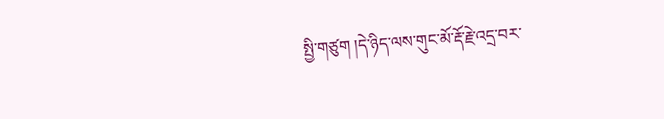སྤྱི་གཙུག །དེ་ཉིད་ལས་གུང་མོ་རྡོ་རྗེ་འདྲ་བར་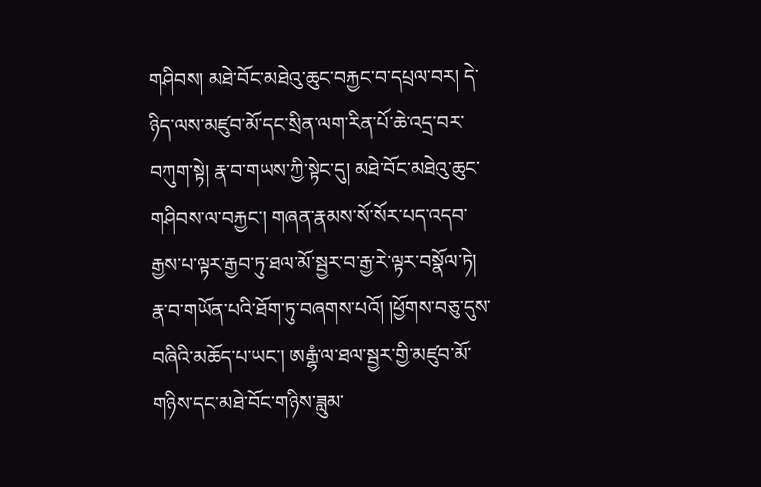གཤིབས། མཐེ་བོང་མཐེའུ་ཆུང་བརྐྱང་བ་དཔྲལ་བར། དེ་ཉིད་ལས་མཛུབ་མོ་དང་སྲིན་ལག་རིན་པོ་ཆེ་འདྲ་བར་བཀུག་སྟེ། རྣ་བ་གཡས་ཀྱི་སྟེང་དུ། མཐེ་བོང་མཐེའུ་ཆུང་གཤིབས་ལ་བརྐྱང་། གཞན་རྣམས་སོ་སོར་པད་འདབ་རྒྱས་པ་ལྟར་རྒྱབ་ཏུ་ཐལ་མོ་སྦྱར་བ་རྒྱ་རེ་ལྟར་བསྣོལ་ཏེ། རྣ་བ་གཡོན་པའི་ཐོག་ཏུ་བཞགས་པའོ། །ཕྱོགས་བཅུ་དུས་བཞིའི་མཆོད་པ་ཡང་། ཨརྒྷཾ་ལ་ཐལ་སྦྱར་གྱི་མཛུབ་མོ་གཉིས་དང་མཐེ་བོང་གཉིས་ཟླུམ་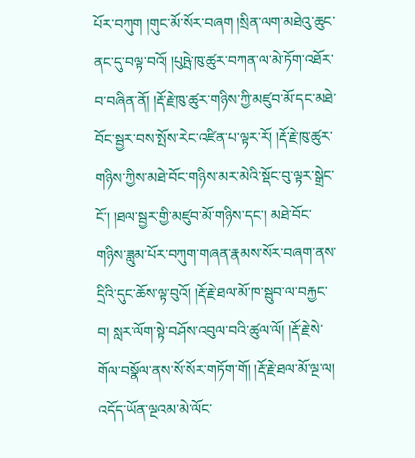པོར་བཀུག །གུང་མོ་སོར་བཞག །སྲིན་ལག་མཐེའུ་ཆུང་ནང་དུ་བལྟ་བའོ། །པུཥྤེ་ཁུ་ཚུར་བཀན་ལ་མེ་ཏོག་འཐོར་བ་བཞིན་ནོ། །རྡོ་རྗེ་ཁུ་ཚུར་གཉིས་ཀྱི་མཛུབ་མོ་དང་མཐེ་བོང་སྦྱར་བས་སྤོས་རེང་འཛིན་པ་ལྟར་རོ། །རྡོ་རྗེ་ཁུ་ཚུར་གཉིས་ཀྱིས་མཐེ་བོང་གཉིས་མར་མེའི་སྡོང་བུ་ལྟར་སྒྲེང་ངོ་། །ཐལ་སྦྱར་གྱི་མཛུབ་མོ་གཉིས་དང་། མཐེ་བོང་གཉིས་ཟླུམ་པོར་བཀུག་གཞན་རྣམས་སོར་བཞག་ནས་དྲིའི་དུང་ཆོས་ལྟ་བུའོ། །རྡོ་རྗེ་ཐལ་མོ་ཁ་སྦུབ་ལ་བརྐྱང་བ། སླར་ལོག་སྟེ་བཤོས་འབུལ་བའི་ཚུལ་ལོ། །རྡོ་རྗེ་སེ་གོལ་བསྣོལ་ནས་སོ་སོར་གཏོག་གོ། །རྡོ་རྗེ་ཐལ་མོ་ལྔ་ལ། འདོད་ཡོན་ལྔའམ་མེ་ལོང་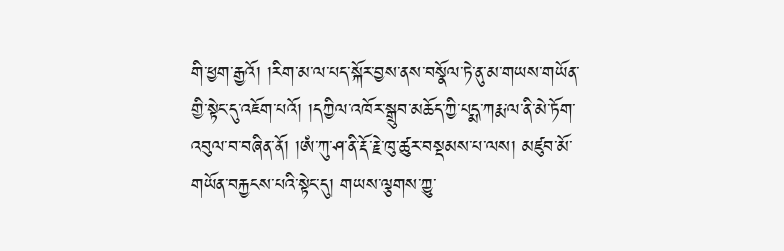གི་ཕྱག་རྒྱའོ། །རིག་མ་ལ་པད་སྐོར་བྱས་ནས་བསྣོལ་ཏེ་ནུ་མ་གཡས་གཡོན་གྱི་སྟེང་དུ་འཇོག་པའོ། །དཀྱིལ་འཁོར་སྒྲུབ་མཆོད་ཀྱི་པདྨ་ཀརྨ་ལ་ནི་མེ་ཏོག་འབུལ་བ་བཞིན་ནོ། །ཨཾ་ཀུ་ཤ་ནི་རྡོ་རྗེ་ཁུ་ཚུར་བསྡམས་པ་ལས། མཛུབ་མོ་གཡོན་བརྐྱངས་པའི་སྟེང་དུ། གཡས་ལྕགས་ཀྱུ་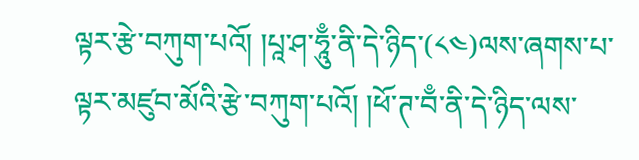ལྟར་རྩེ་བཀུག་པའོ། །པཱ་ཤ་ཧཱུྃ་ནི་དེ་ཉིད་(༨༤)ལས་ཞགས་པ་ལྟར་མཛུབ་མོའི་རྩེ་བཀུག་པའོ། །ཕོ་ཊ་བྃ་ནི་དེ་ཉིད་ལས་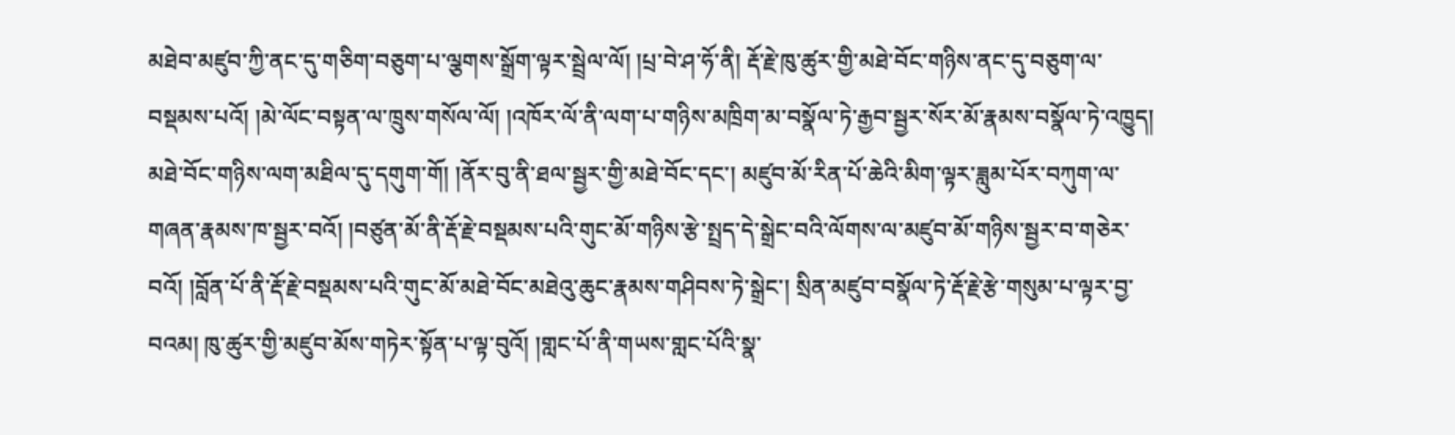མཐེབ་མཛུབ་ཀྱི་ནང་དུ་གཅིག་བཅུག་པ་ལྕགས་སྒྲོག་ལྟར་སྦྲེལ་ལོ། །པྲ་བེ་ཤ་ཧོ་ནི། རྡོ་རྗེ་ཁུ་ཚུར་གྱི་མཐེ་བོང་གཉིས་ནང་དུ་བཅུག་ལ་བསྡམས་པའོ། །མེ་ལོང་བསྟན་ལ་ཁྲུས་གསོལ་ལོ། །འཁོར་ལོ་ནི་ལག་པ་གཉིས་མཁྲིག་མ་བསྣོལ་ཏེ་རྒྱབ་སྦྱར་སོར་མོ་རྣམས་བསྣོལ་ཏེ་འཁྱུད། མཐེ་བོང་གཉིས་ལག་མཐིལ་དུ་དགུག་གོ། །ནོར་བུ་ནི་ཐལ་སྦྱར་གྱི་མཐེ་བོང་དང་། མཛུབ་མོ་རིན་པོ་ཆེའི་མིག་ལྟར་ཟླུམ་པོར་བཀུག་ལ་གཞན་རྣམས་ཁ་སྦྱར་བའོ། །བཙུན་མོ་ནི་རྡོ་རྗེ་བསྡམས་པའི་གུང་མོ་གཉིས་རྩེ་སྤྲད་དེ་སྒྲེང་བའི་ལོགས་ལ་མཛུབ་མོ་གཉིས་སྦྱར་བ་གཅེར་བའོ། །བློན་པོ་ནི་རྡོ་རྗེ་བསྡམས་པའི་གུང་མོ་མཐེ་བོང་མཐེའུ་ཆུང་རྣམས་གཤིབས་ཏེ་སྒྲེང་། སྲིན་མཛུབ་བསྣོལ་ཏེ་རྡོ་རྗེ་རྩེ་གསུམ་པ་ལྟར་བྱ་བའམ། ཁུ་ཚུར་གྱི་མཛུབ་མོས་གཏེར་སྟོན་པ་ལྟ་བུའོ། །གླང་པོ་ནི་གཡས་གླང་པོའི་སྣ་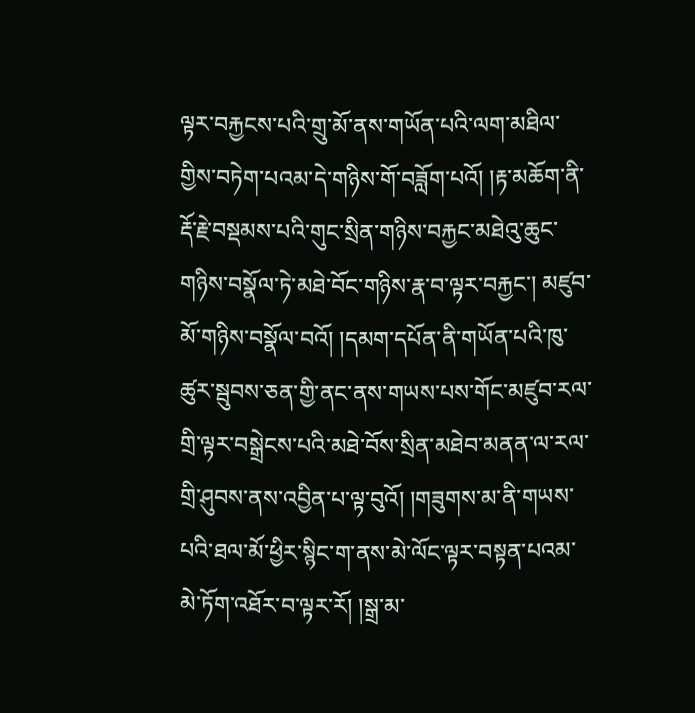ལྟར་བརྐྱངས་པའི་གྲུ་མོ་ནས་གཡོན་པའི་ལག་མཐིལ་གྱིས་བཏེག་པའམ་དེ་གཉིས་གོ་བཟློག་པའོ། །རྟ་མཆོག་ནི་རྡོ་རྗེ་བསྡམས་པའི་གུང་སྲིན་གཉིས་བརྐྱང་མཐེའུ་ཆུང་གཉིས་བསྣོལ་ཏེ་མཐེ་བོང་གཉིས་རྣ་བ་ལྟར་བརྐྱང་། མཛུབ་མོ་གཉིས་བསྣོལ་བའོ། །དམག་དཔོན་ནི་གཡོན་པའི་ཁུ་ཚུར་སྦུབས་ཅན་གྱི་ནང་ནས་གཡས་པས་གོང་མཛུབ་རལ་གྲི་ལྟར་བསྒྲེངས་པའི་མཐེ་བོས་སྲིན་མཐེབ་མནན་ལ་རལ་གྲི་ཤུབས་ནས་འབྱིན་པ་ལྟ་བུའོ། །གཟུགས་མ་ནི་གཡས་པའི་ཐལ་མོ་ཕྱིར་སྙིང་ག་ནས་མེ་ལོང་ལྟར་བསྟན་པའམ་མེ་ཏོག་འཐོར་བ་ལྟར་རོ། །སྒྲ་མ་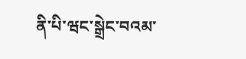ནི་པི་ཝང་སྒྲེང་བའམ་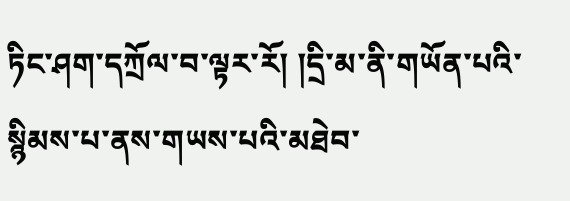ཏིང་ཤག་དཀྲོལ་བ་ལྟར་རོ། །དྲི་མ་ནི་གཡོན་པའི་སྙིམས་པ་ནས་གཡས་པའི་མཐེབ་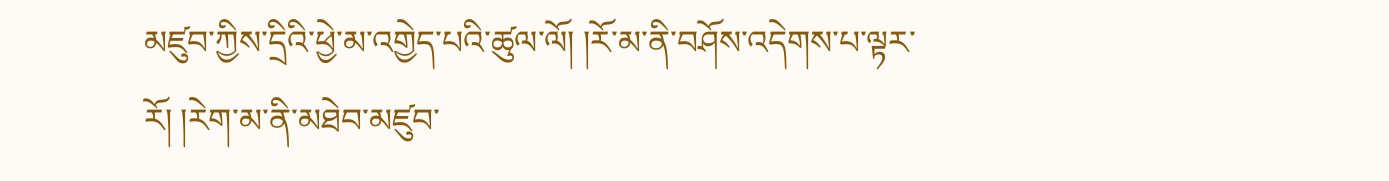མཛུབ་ཀྱིས་དྲིའི་ཕྱེ་མ་འགྱེད་པའི་ཚུལ་ལོ། །རོ་མ་ནི་བཤོས་འདེགས་པ་ལྟར་རོ། །རེག་མ་ནི་མཐེབ་མཛུབ་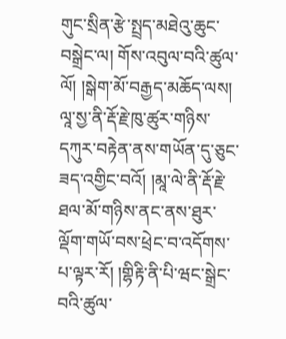གུང་སྲིན་རྩེ་སྤྲད་མཐེའུ་ཆུང་བསྒྲེང་ལ། གོས་འབུལ་བའི་ཚུལ་ལོ། །སྒེག་མོ་བརྒྱད་མཆོད་ལས། ལཱ་སྱ་ནི་རྡོ་རྗེ་ཁུ་ཚུར་གཉིས་དཀུར་བརྟེན་ནས་གཡོན་དུ་ཅུང་ཟད་འགྱིང་བའོ། །མཱ་ལེ་ནི་རྡོ་རྗེ་ཐལ་མོ་གཉིས་ནང་ནས་ཐུར་ལྡོག་གཡོ་བས་ཕྲེང་བ་འདོགས་པ་ལྟར་རོ། །གྷིརྟི་ནི་པི་ཝང་སྒྲེང་བའི་ཚུལ་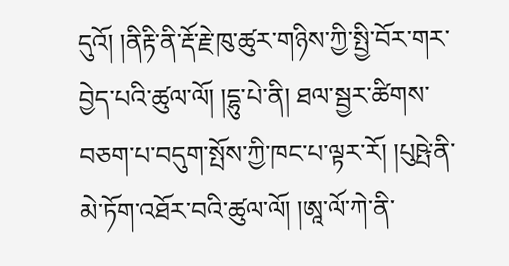དུའོ། །ནིརྟི་ནི་རྡོ་རྗེ་ཁུ་ཚུར་གཉིས་ཀྱི་སྤྱི་བོར་གར་བྱེད་པའི་ཚུལ་ལོ། །དྷུ་པེ་ནི། ཐལ་སྦྱར་ཚིགས་བཅག་པ་བདུག་སྤོས་ཀྱི་ཁང་པ་ལྟར་རོ། །པུཥྤེ་ནི་མེ་ཏོག་འཐོར་བའི་ཚུལ་ལོ། །ཨཱ་ལོ་ཀེ་ནི་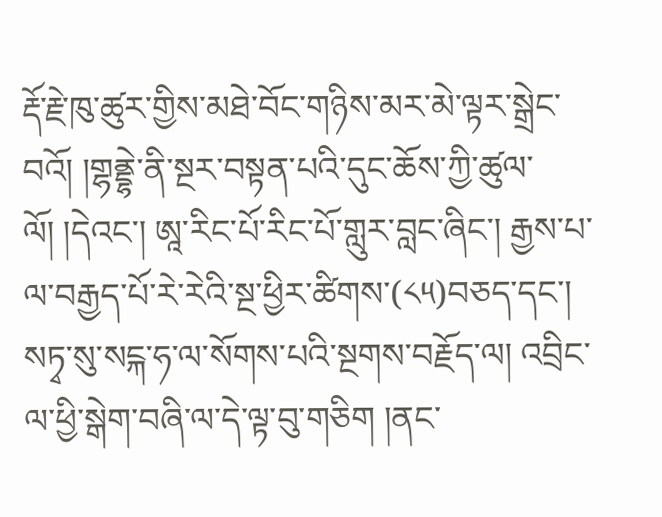རྡོ་རྗེ་ཁུ་ཚུར་གྱིས་མཐེ་བོང་གཉིས་མར་མེ་ལྟར་སྒྲེང་བའོ། །གྷནྡྷེ་ནི་སྔར་བསྟན་པའི་དུང་ཆོས་ཀྱི་ཚུལ་ལོ། །དེའང་། ཨཱ་རིང་པོ་རིང་པོ་གླུར་བླང་ཞིང་། རྒྱས་པ་ལ་བརྒྱད་པོ་རེ་རེའི་སྔ་ཕྱིར་ཚིགས་(༨༥)བཅད་དང་། སཏྭ་སུ་སངྐ་ཧ་ལ་སོགས་པའི་སྔགས་བརྗོད་ལ། འབྲིང་ལ་ཕྱི་སྒེག་བཞི་ལ་དེ་ལྟ་བུ་གཅིག །ནང་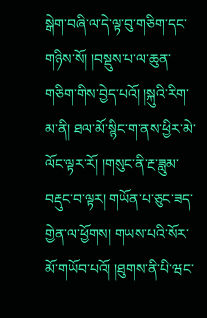སྒེག་བཞི་ལ་དེ་ལྟ་བུ་གཅིག་དང་གཉིས་སོ། །བསྡུས་པ་ལ་ཆུན་གཅིག་གིས་བྱེད་པའོ། །སྐུའི་རིག་མ་ནི། ཐལ་མོ་སྙིང་ག་ནས་ཕྱིར་མེ་ལོང་ལྟར་རོ། །གསུང་ནི་རྔ་ཟླུམ་བརྡུང་བ་ལྟར། གཡོན་པ་ཅུང་ཟད་གྱེན་ལ་ཕྱོགས། གཡས་པའི་སོར་མོ་གཡོབ་པའོ། །ཐུགས་ནི་པི་ཝང་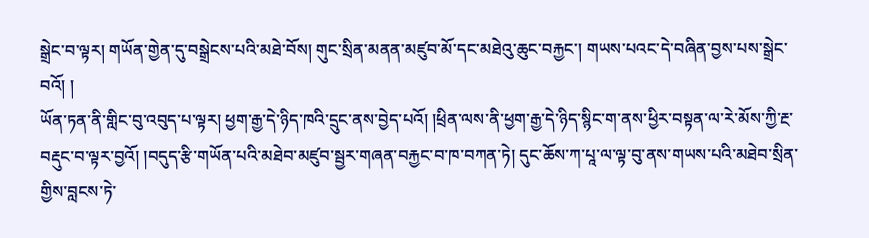སྒྲེང་བ་ལྟར། གཡོན་གྱེན་དུ་བསྒྲེངས་པའི་མཐེ་བོས། གུང་སྲིན་མནན་མཛུབ་མོ་དང་མཐེའུ་ཆུང་བརྐྱང་། གཡས་པའང་དེ་བཞིན་བྱས་པས་སྒྲེང་བའོ། །
ཡོན་ཏན་ནི་གླིང་བུ་འབུད་པ་ལྟར། ཕྱག་རྒྱ་དེ་ཉིད་ཁའི་དྲུང་ནས་བྱེད་པའོ། །ཕྲིན་ལས་ནི་ཕྱག་རྒྱ་དེ་ཉིད་སྙིང་ག་ནས་ཕྱིར་བསྟན་ལ་རེ་མོས་ཀྱི་རྔ་བརྡུང་བ་ལྟར་བྱའོ། །བདུད་རྩི་གཡོན་པའི་མཐེབ་མཛུབ་སྦྱར་གཞན་བརྐྱང་བ་ཁ་བཀན་ཏེ། དུང་ཆོས་ཀ་པཱ་ལ་ལྟ་བུ་ནས་གཡས་པའི་མཐེབ་སྲིན་གྱིས་བླངས་ཏེ་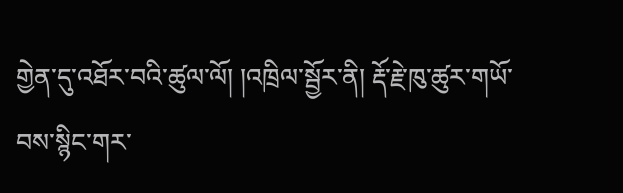གྱེན་དུ་འཐོར་བའི་ཚུལ་ལོ། །འཁྲིལ་སྦྱོར་ནི། རྡོ་རྗེ་ཁུ་ཚུར་གཡོ་བས་སྙིང་གར་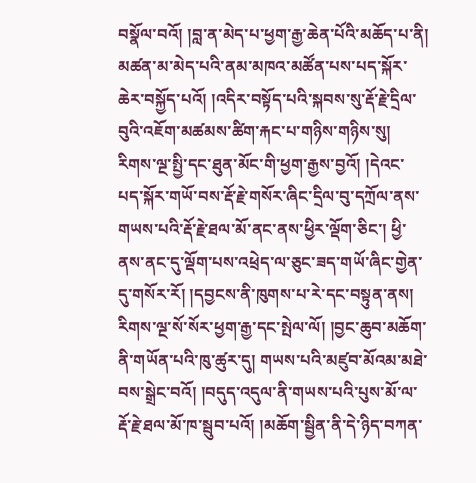བསྣོལ་བའོ། །བླ་ན་མེད་པ་ཕྱག་རྒྱ་ཆེན་པོའི་མཆོད་པ་ནི། མཚན་མ་མེད་པའི་ནམ་མཁའ་མཚོན་པས་པད་སྐོར་ཆེར་བསྐྱོད་པའོ། །འདིར་བསྟོད་པའི་སྐབས་སུ་རྡོ་རྗེ་དྲིལ་བུའི་འཇོག་མཚམས་ཚིག་རྐང་པ་གཉིས་གཉིས་སུ། རིགས་ལྔ་སྤྱི་དང་ཐུན་མོང་གི་ཕྱག་རྒྱས་བྱའོ། །དེའང་པད་སྐོར་གཡོ་བས་རྡོ་རྗེ་གསོར་ཞིང་དྲིལ་བུ་དཀྲོལ་ནས་གཡས་པའི་རྡོ་རྗེ་ཐལ་མོ་ནང་ནས་ཕྱིར་ལྡོག་ཅིང་། ཕྱི་ནས་ནང་དུ་ལྡོག་པས་འཕྲེད་ལ་ཅུང་ཟད་གཡོ་ཞིང་གྱེན་དུ་གསོར་རོ། །དབྱངས་ནི་ཁུགས་པ་རེ་དང་བསྟུན་ནས། རིགས་ལྔ་སོ་སོར་ཕྱག་རྒྱ་དང་སྤེལ་ལོ། །བྱང་ཆུབ་མཆོག་ནི་གཡོན་པའི་ཁུ་ཚུར་དུ། གཡས་པའི་མཛུབ་མོའམ་མཐེ་བས་སྒྲེང་བའོ། །བདུད་འདུལ་ནི་གཡས་པའི་པུས་མོ་ལ་རྡོ་རྗེ་ཐལ་མོ་ཁ་སྦུབ་པའོ། །མཆོག་སྦྱིན་ནི་དེ་ཉིད་བཀན་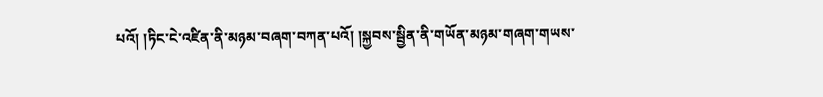པའོ། །ཏིང་ངེ་འཛིན་ནི་མཉམ་བཞག་བཀན་པའོ། །སྐྱབས་སྦྱིན་ནི་གཡོན་མཉམ་གཞག་གཡས་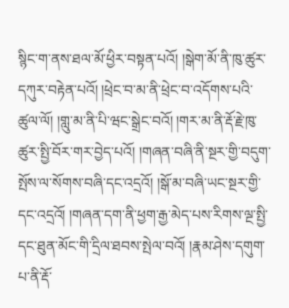སྙིང་ག་ནས་ཐལ་མོ་ཕྱིར་བསྟན་པའོ། །སྒེག་མོ་ནི་ཁུ་ཚུར་དཀུར་བརྟེན་པའོ། །ཕྲེང་བ་མ་ནི་ཕྲེང་བ་འདོགས་པའི་ཚུལ་ལོ། །གླུ་མ་ནི་པི་ཝང་སྒྲེང་བའོ། །གར་མ་ནི་རྡོ་རྗེ་ཁུ་ཚུར་སྤྱི་བོར་གར་བྱེད་པའོ། །གཞན་བཞི་ནི་སྔར་གྱི་བདུག་སྤོས་ལ་སོགས་བཞི་དང་འདྲའོ། །སྒོ་མ་བཞི་ཡང་སྔར་གྱི་དང་འདྲའོ། །གཞན་དག་ནི་ཕྱག་རྒྱ་མེད་པས་རིགས་ལྔ་སྤྱི་དང་ཐུན་མོང་གི་དྲིལ་ཐབས་སྤེལ་བའོ། །རྣམ་ཤེས་དགུག་པ་ནི་རྡོ་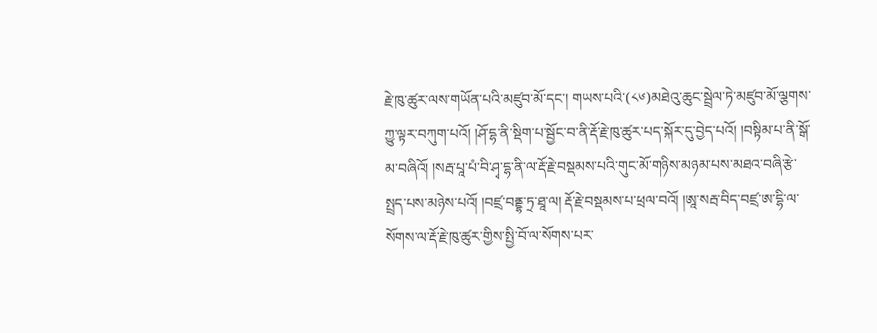རྗེ་ཁུ་ཚུར་ལས་གཡོན་པའི་མཛུབ་མོ་དང་། གཡས་པའི་(༨༦)མཐེའུ་ཆུང་སྦྲེལ་ཏེ་མཛུབ་མོ་ལྕགས་ཀྱུ་ལྟར་བཀུག་པའོ། །ཤོ་དྷ་ནི་སྡིག་པ་སྦྱོང་བ་ནི་རྡོ་རྗེ་ཁུ་ཚུར་པད་སྐོར་དུ་བྱེད་པའོ། །བསྟིམ་པ་ནི་སྒོ་མ་བཞིའོ། །སརྦ་པཱ་པཾ་བི་ཤྭ་དྷ་ནི་ལ་རྡོ་རྗེ་བསྡམས་པའི་གུང་མོ་གཉིས་མཉམ་པས་མཐའ་བཞི་རྩེ་སྤྲད་པས་མཉེས་པའོ། །བཛྲ་བནྡྷ་ཏྲ་ཐཱ་ལ། རྡོ་རྗེ་བསྡམས་པ་ཕྲལ་བའོ། །ཨཱ་སརྦ་བིད་བཛྲ་ཨ་དྷི་ལ་སོགས་ལ་རྡོ་རྗེ་ཁུ་ཚུར་གྱིས་སྤྱི་བོ་ལ་སོགས་པར་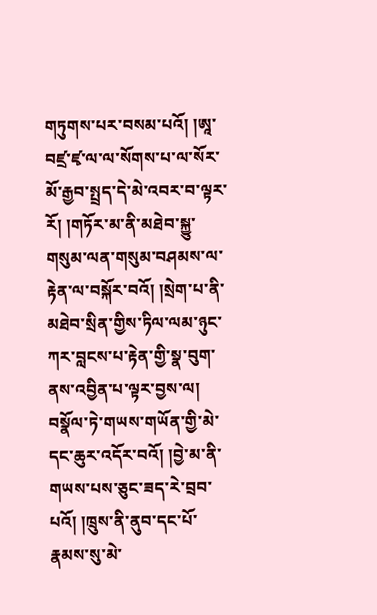གཏུགས་པར་བསམ་པའོ། །ཨཱ་བཛྲ་ཛྭ་ལ་ལ་སོགས་པ་ལ་སོར་མོ་རྒྱབ་སྤྲད་དེ་མེ་འབར་བ་ལྟར་རོ། །གཏོར་མ་ནི་མཐེབ་སྐྱུ་གསུམ་ལན་གསུམ་བཤམས་ལ་རྟེན་ལ་བསྐོར་བའོ། །སྲེག་པ་ནི་མཐེབ་སྲིན་གྱིས་ཏིལ་ལམ་ཉུང་ཀར་བླངས་པ་རྟེན་གྱི་སྣ་བུག་ནས་འབྱིན་པ་ལྟར་བྱས་ལ། བསྣོལ་ཏེ་གཡས་གཡོན་གྱི་མེ་དང་ཆུར་འདོར་བའོ། །བྱེ་མ་ནི་གཡས་པས་ཅུང་ཟད་རེ་བྲབ་པའོ། །ཁྲུས་ནི་ནུབ་དང་པོ་རྣམས་སུ་མེ་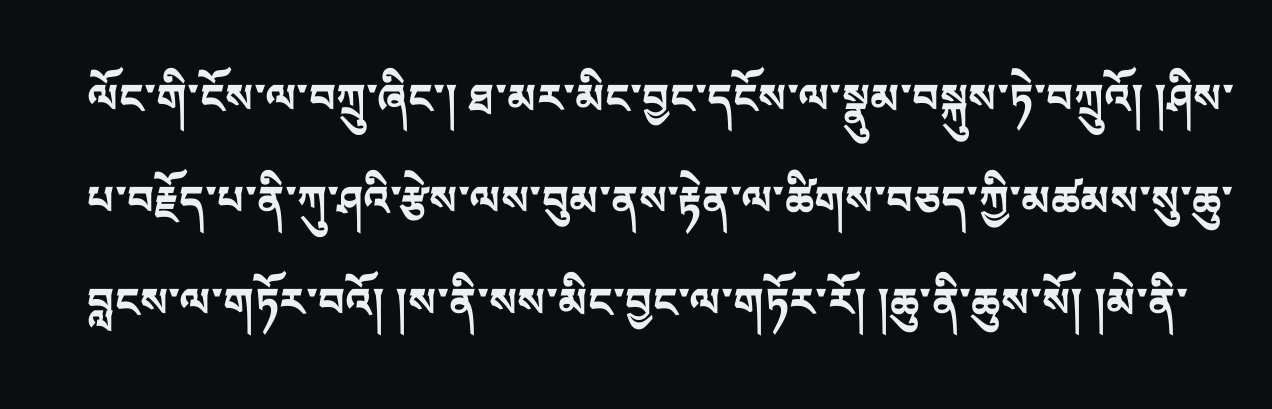ལོང་གི་ངོས་ལ་བཀྲུ་ཞིང་། ཐ་མར་མིང་བྱང་དངོས་ལ་སྣུམ་བསྐུས་ཏེ་བཀྲུའོ། །ཤིས་པ་བརྗོད་པ་ནི་ཀུ་ཤའི་རྩེས་ལས་བུམ་ནས་རྟེན་ལ་ཚིགས་བཅད་ཀྱི་མཚམས་སུ་ཆུ་བླངས་ལ་གཏོར་བའོ། །ས་ནི་སས་མིང་བྱང་ལ་གཏོར་རོ། །ཆུ་ནི་ཆུས་སོ། །མེ་ནི་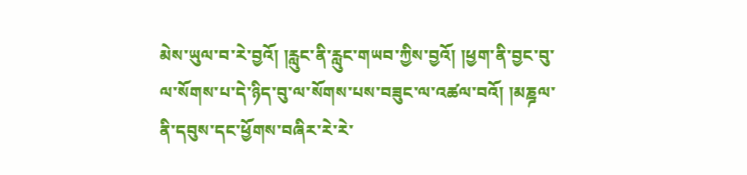མེས་ཡུལ་བ་རེ་བྱའོ། །རླུང་ནི་རླུང་གཡབ་ཀྱིས་བྱའོ། །ཕྱག་ནི་བྱང་བུ་ལ་སོགས་པ་དེ་ཉིད་བུ་ལ་སོགས་པས་བཟུང་ལ་འཚལ་བའོ། །མཎྜལ་ནི་དབུས་དང་ཕྱོགས་བཞིར་རེ་རེ་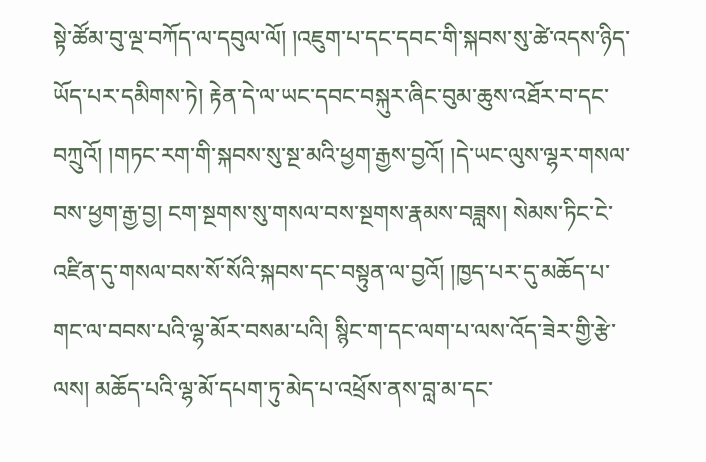སྟེ་ཚོམ་བུ་ལྔ་བཀོད་ལ་དབུལ་ལོ། །འཇུག་པ་དང་དབང་གི་སྐབས་སུ་ཚེ་འདས་ཉིད་ཡོད་པར་དམིགས་ཏེ། རྟེན་དེ་ལ་ཡང་དབང་བསྐུར་ཞིང་བུམ་ཆུས་འཐོར་བ་དང་བཀྲུའོ། །གཏང་རག་གི་སྐབས་སུ་སྔ་མའི་ཕྱག་རྒྱས་བྱའོ། །དེ་ཡང་ལུས་ལྷར་གསལ་བས་ཕྱག་རྒྱ་བྱ། ངག་སྔགས་སུ་གསལ་བས་སྔགས་རྣམས་བཟླས། སེམས་ཏིང་ངེ་འཛིན་དུ་གསལ་བས་སོ་སོའི་སྐབས་དང་བསྟུན་ལ་བྱའོ། །ཁྱད་པར་དུ་མཆོད་པ་གང་ལ་བབས་པའི་ལྷ་མོར་བསམ་པའི། སྙིང་ག་དང་ལག་པ་ལས་འོད་ཟེར་གྱི་རྩེ་ལས། མཆོད་པའི་ལྷ་མོ་དཔག་ཏུ་མེད་པ་འཕྲོས་ནས་བླ་མ་དང་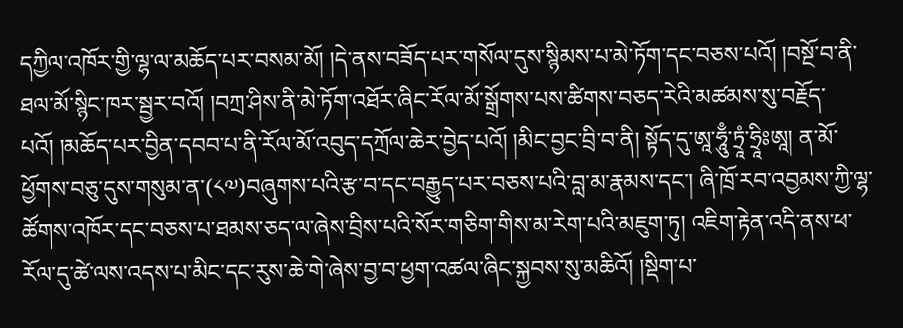དཀྱིལ་འཁོར་གྱི་ལྷ་ལ་མཆོད་པར་བསམ་མོ། །དེ་ནས་བཟོད་པར་གསོལ་དུས་སྙིམས་པ་མེ་ཏོག་དང་བཅས་པའོ། །བསྔོ་བ་ནི་ཐལ་མོ་སྙིང་ཁར་སྦྱར་བའོ། །བཀྲ་ཤིས་ནི་མེ་ཏོག་འཐོར་ཞིང་རོལ་མོ་སྒྲོགས་པས་ཚིགས་བཅད་རེའི་མཚམས་སུ་བརྗོད་པའོ། །མཆོད་པར་བྱིན་དབབ་པ་ནི་རོལ་མོ་འབུད་དཀྲོལ་ཆེར་བྱེད་པའོ། །མིང་བྱང་བྲི་བ་ནི། སྟོད་དུ་ཨཱ་ཧཱུྃ་ཏྲཱཾ་ཧྲཱིཿཨཱ། ན་མོ་ཕྱོགས་བཅུ་དུས་གསུམ་ན་(༨༧)བཞུགས་པའི་རྩ་བ་དང་བརྒྱུད་པར་བཅས་པའི་བླ་མ་རྣམས་དང་། ཞི་ཁྲོ་རབ་འབྱམས་ཀྱི་ལྷ་ཚོགས་འཁོར་དང་བཅས་པ་ཐམས་ཅད་ལ་ཞེས་བྲིས་པའི་སོར་གཅིག་གིས་མ་རེག་པའི་མཇུག་ཏུ། འཇིག་རྟེན་འདི་ནས་ཕ་རོལ་དུ་ཚེ་ལས་འདས་པ་མིང་དང་རུས་ཆེ་གེ་ཞེས་བྱ་བ་ཕྱག་འཚལ་ཞིང་སྐྱབས་སུ་མཆིའོ། །སྡིག་པ་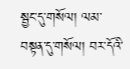སྦྱང་དུ་གསོལ། ལམ་བསྟན་དུ་གསོལ། བར་དོའི་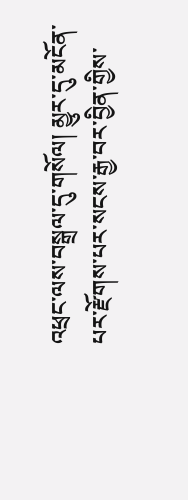འཕྲང་ལས་བསྒྲལ་དུ་གསོལ། མྱུར་དུ་མངོན་པར་རྫོགས་པར་སངས་རྒྱ་བར་བྱིན་གྱིས་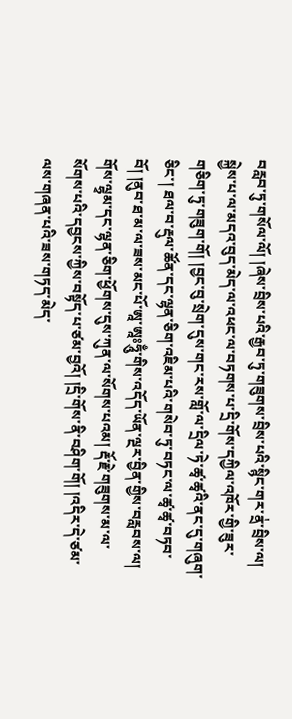བརླབ་ཏུ་གསོལ་ལོ། །ཞེས་བྲིས་པའི་རྒྱབ་ཏུ་གཟུགས་བྲིས་པའི་སྙིང་གར་ནྲ྇་བྲིས་ལ། སྐྱེས་པ་ལ་མདའ་བུད་མེད་ལ་འཕང་ལ་བཏགས་པ་དྲི་གོས་དཀྱིལ་འཁོར་གྱི་ཟུར་གཅིག་ཏུ་གཟུག་གོ། །བྱང་བུ་སྲེག་དུས་གང་རས་གློ་ལ་དྲིལ་ཏེ་ཚྭ་ཚྭའི་ནང་དུ་གཞུག་ཅིང་། ཐལ་བ་རྡུལ་ཚོན་དང་ལྷན་ཅིག་འཇིམ་པའི་གསེབ་ཏུ་བཏང་ལ་ཚྭ་ཚྭ་བཏབ་བོ། །ནུབ་ཐ་མ་ལ་ཟས་མང་པོ་ཨཱ་ཨཱཿཧཱུྃ་གིས་འདོད་ཡོན་ལྔར་བྱིན་གྱིས་བརླབས་ལ། གོས་ལྷྭམ་དང་ལྷན་ཅིག་ཕྱོགས་དུས་ཀུན་ལ་སོགས་པའམ། རྡོ་རྗེ་གཟུགས་མ་ལ་སོགས་པའི་དབྱངས་ཀྱིས་བསྟོད་པ་ཙམ་བྱའོ། །དྲི་གོས་ནི་བཤིག་གོ། །འདིར་དེ་ཙམ་ལས་གཞན་པའི་ཟས་གཏད་མེད་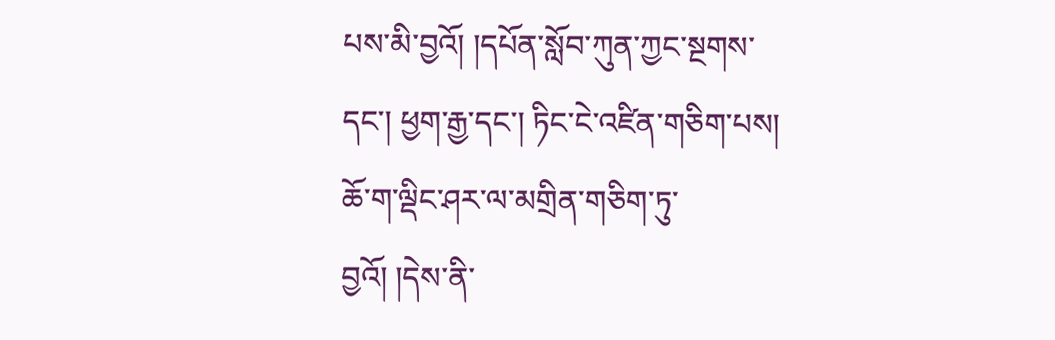པས་མི་བྱའོ། །དཔོན་སློབ་ཀུན་ཀྱང་སྔགས་དང་། ཕྱག་རྒྱ་དང་། ཏིང་ངེ་འཛིན་གཅིག་པས། ཆོ་ག་ལྡིང་ཤར་ལ་མགྲིན་གཅིག་ཏུ་བྱའོ། །དེས་ནི་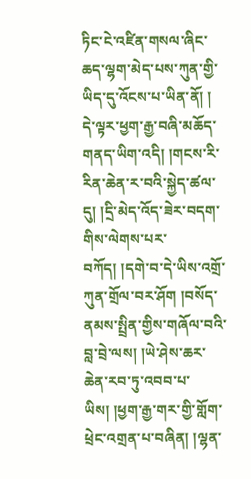ཏིང་ངེ་འཛིན་གསལ་ཞིང་ཆད་ལྷག་མེད་པས་ཀུན་གྱི་ཡིད་དུ་འོངས་པ་ཡིན་ནོ། །
དེ་ལྟར་ཕྱག་རྒྱ་བཞི་མཆོད་གནད་ཡིག་འདི། །གངས་རི་རིན་ཆེན་ར་བའི་སྐྱེད་ཚལ་དུ། །དྲི་མེད་འོད་ཟེར་བདག་གིས་ལེགས་པར་བཀོད། །དགེ་བ་དེ་ཡིས་འགྲོ་ཀུན་གྲོལ་བར་ཤོག །བསོད་ནམས་སྤྲིན་གྱིས་གཞོལ་བའི་བླ་བྲེ་ལས། །ཡེ་ཤེས་ཆར་ཆེན་རབ་ཏུ་འབབ་པ་ཡིས། །ཕྱག་རྒྱ་གར་གྱི་གློག་ཕྲེང་འགྲན་པ་བཞིན། །ལྷན་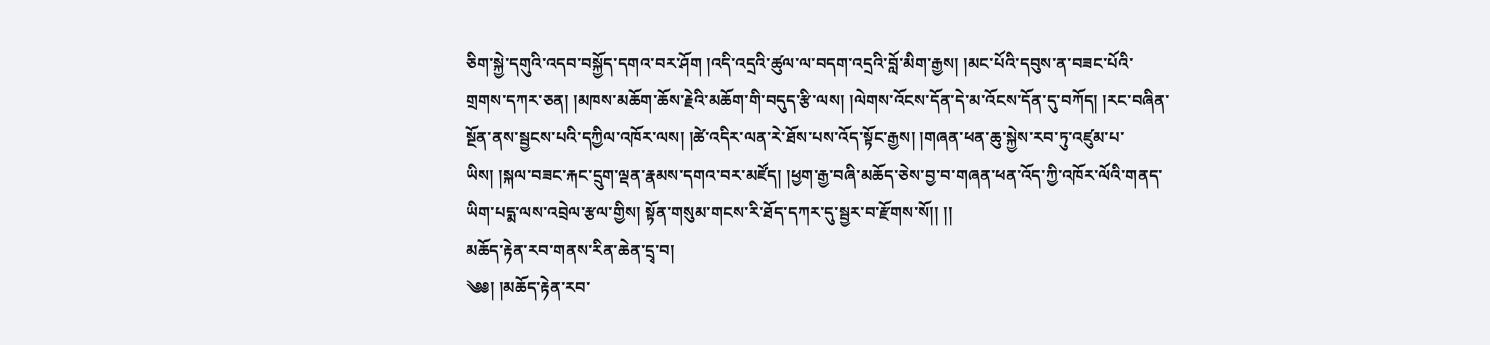ཅིག་སྐྱེ་དགུའི་འདབ་བསྐྱོད་དགའ་བར་ཤོག །འདི་འདྲའི་ཚུལ་ལ་བདག་འདྲའི་བློ་མིག་རྒྱས། །མང་པོའི་དབུས་ན་བཟང་པོའི་གྲགས་དཀར་ཅན། །མཁས་མཆོག་ཆོས་རྗེའི་མཆོག་གི་བདུད་རྩི་ལས། །ལེགས་འོངས་དོན་དེ་མ་འོངས་དོན་དུ་བཀོད། །རང་བཞིན་སྔོན་ནས་སྦྱངས་པའི་དཀྱིལ་འཁོར་ལས། །ཚེ་འདིར་ལན་རེ་ཐོས་པས་འོད་སྟོང་རྒྱས། །གཞན་ཕན་ཆུ་སྐྱེས་རབ་ཏུ་འཛུམ་པ་ཡིས། །སྐལ་བཟང་རྐང་དྲུག་ལྡན་རྣམས་དགའ་བར་མཛོད། །ཕྱག་རྒྱ་བཞི་མཆོད་ཅེས་བྱ་བ་གཞན་ཕན་འོད་ཀྱི་འཁོར་ལོའི་གནད་ཡིག་པདྨ་ལས་འབྲེལ་རྩལ་གྱིས། སྟོན་གསུམ་གངས་རི་ཐོད་དཀར་དུ་སྦྱར་བ་རྫོགས་སོ།། །།
མཆོད་རྟེན་རབ་གནས་རིན་ཆེན་དྲྭ་བ།
༄༅། །མཆོད་རྟེན་རབ་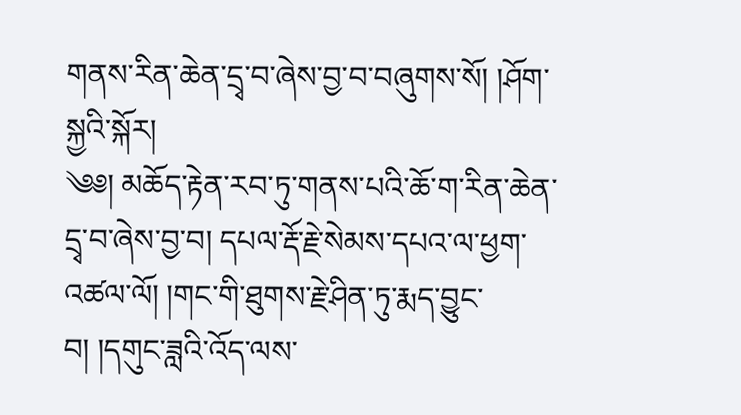གནས་རིན་ཆེན་དྲྭ་བ་ཞེས་བྱ་བ་བཞུགས་སོ། །ཤོག་སྐྱའི་སྐོར།
༄༅། མཆོད་རྟེན་རབ་ཏུ་གནས་པའི་ཆོ་ག་རིན་ཆེན་དྲྭ་བ་ཞེས་བྱ་བ། དཔལ་རྡོ་རྗེ་སེམས་དཔའ་ལ་ཕྱག་འཚལ་ལོ། །གང་གི་ཐུགས་རྗེ་ཤིན་ཏུ་རྨད་བྱུང་བ། །དགུང་ཟླའི་འོད་ལས་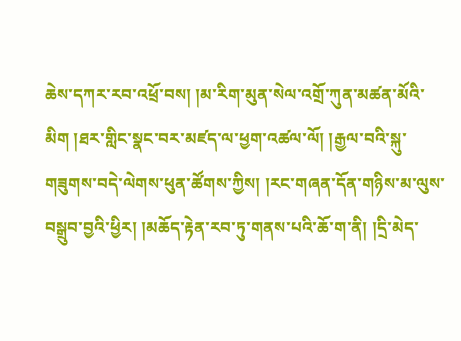ཆེས་དཀར་རབ་འཕྲོ་བས། །མ་རིག་མུན་སེལ་འགྲོ་ཀུན་མཚན་མོའི་མིག །ཐར་གླིང་སྣང་བར་མཛད་ལ་ཕྱག་འཚལ་ལོ། །རྒྱལ་བའི་སྐུ་གཟུགས་བདེ་ལེགས་ཕུན་ཚོགས་ཀྱིས། །རང་གཞན་དོན་གཉིས་མ་ལུས་བསྒྲུབ་བྱའི་ཕྱིར། །མཆོད་རྟེན་རབ་ཏུ་གནས་པའི་ཆོ་ག་ནི། །དྲི་མེད་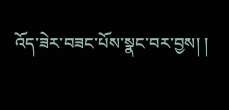འོད་ཟེར་བཟང་པོས་སྣང་བར་བྱས། །